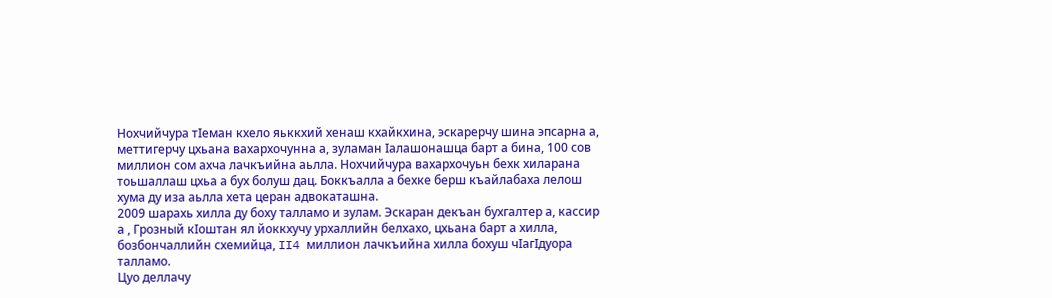Нохчийчура тIеман кхело яьккхий хенаш кхайкхина, эскарерчу шина эпсарна а, меттигерчу цхьана вахархочунна а, зуламан Iалашонашца барт а бина, 100 сов миллион сом ахча лачкъийна аьлла. Нохчийчура вахархочуьн бехк хиларана тоьшаллаш цхьа а бух болуш дац. Боккъалла а бехке берш къайлабаха лелош хума ду иза аьлла хета церан адвокаташна.
2009 шарахь хилла ду боху талламо и зулам. Эскаран декъан бухгалтер а, кассир а , Грозный кIоштан ял йоккхучу урхаллийн белхахо, цхьана барт а хилла, бозбончаллийн схемийца, II4 миллион лачкъийна хилла бохуш чIагIдуора талламо.
Цуо деллачу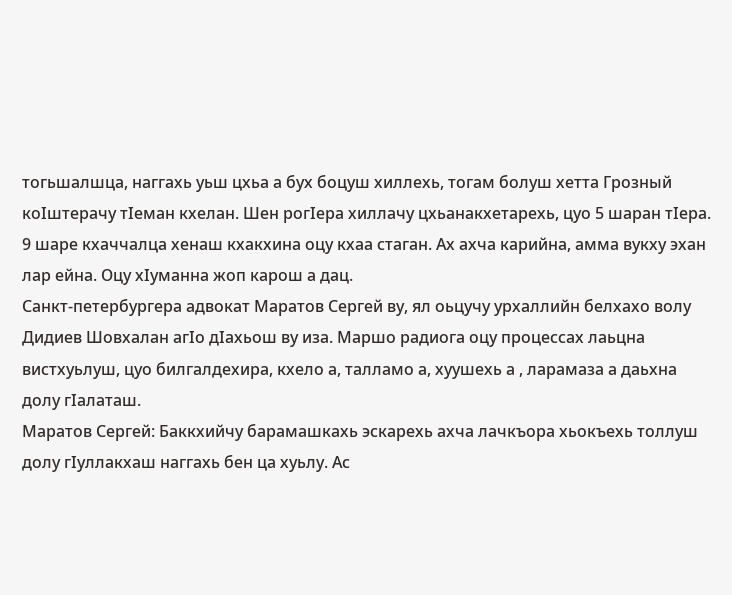тогьшалшца, наггахь уьш цхьа а бух боцуш хиллехь, тогам болуш хетта Грозный коIштерачу тIеман кхелан. Шен рогIера хиллачу цхьанакхетарехь, цуо 5 шаран тIера. 9 шаре кхаччалца хенаш кхакхина оцу кхаа стаган. Ах ахча карийна, амма вукху эхан лар ейна. Оцу хIуманна жоп карош а дац.
Санкт-петербургера адвокат Маратов Сергей ву, ял оьцучу урхаллийн белхахо волу Дидиев Шовхалан агIо дIахьош ву иза. Маршо радиога оцу процессах лаьцна вистхуьлуш, цуо билгалдехира, кхело а, талламо а, хуушехь а , ларамаза а даьхна долу гIалаташ.
Маратов Сергей: Баккхийчу барамашкахь эскарехь ахча лачкъора хьокъехь толлуш долу гIуллакхаш наггахь бен ца хуьлу. Ас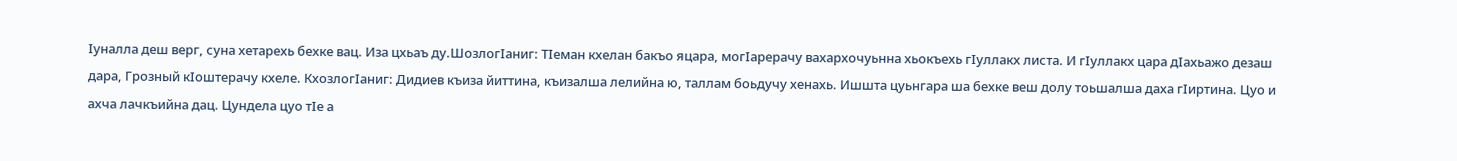Iуналла деш верг, суна хетарехь бехке вац. Иза цхьаъ ду.ШозлогIаниг: ТIеман кхелан бакъо яцара, могIарерачу вахархочуьнна хьокъехь гIуллакх листа. И гIуллакх цара дIахьажо дезаш дара, Грозный кIоштерачу кхеле. КхозлогIаниг: Дидиев къиза йиттина, къизалша лелийна ю, таллам боьдучу хенахь. Ишшта цуьнгара ша бехке веш долу тоьшалша даха гIиртина. Цуо и ахча лачкъийна дац. Цундела цуо тIе а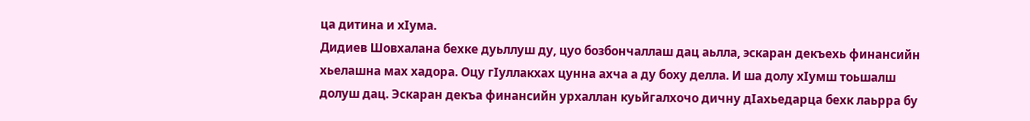ца дитина и хIума.
Дидиев Шовхалана бехке дуьллуш ду, цуо бозбончаллаш дац аьлла, эскаран декъехь финансийн хьелашна мах хадора. Оцу гIуллакхах цунна ахча а ду боху делла. И ша долу хIумш тоьшалш долуш дац. Эскаран декъа финансийн урхаллан куьйгалхочо дичну дIахьедарца бехк лаьрра бу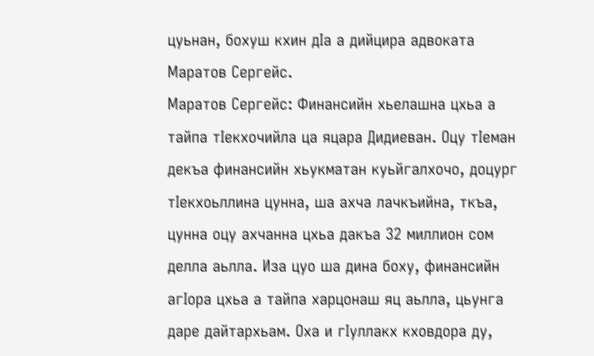цуьнан, бохуш кхин дIа а дийцира адвоката Маратов Сергейс.
Маратов Сергейс: Финансийн хьелашна цхьа а тайпа тIекхочийла ца яцара Дидиеван. Оцу тIеман декъа финансийн хьукматан куьйгалхочо, доцург тIекхоьллина цунна, ша ахча лачкъийна, ткъа, цунна оцу ахчанна цхьа дакъа 32 миллион сом делла аьлла. Иза цуо ша дина боху, финансийн агIора цхьа а тайпа харцонаш яц аьлла, цьунга даре дайтархьам. Оха и гIуллакх кховдора ду,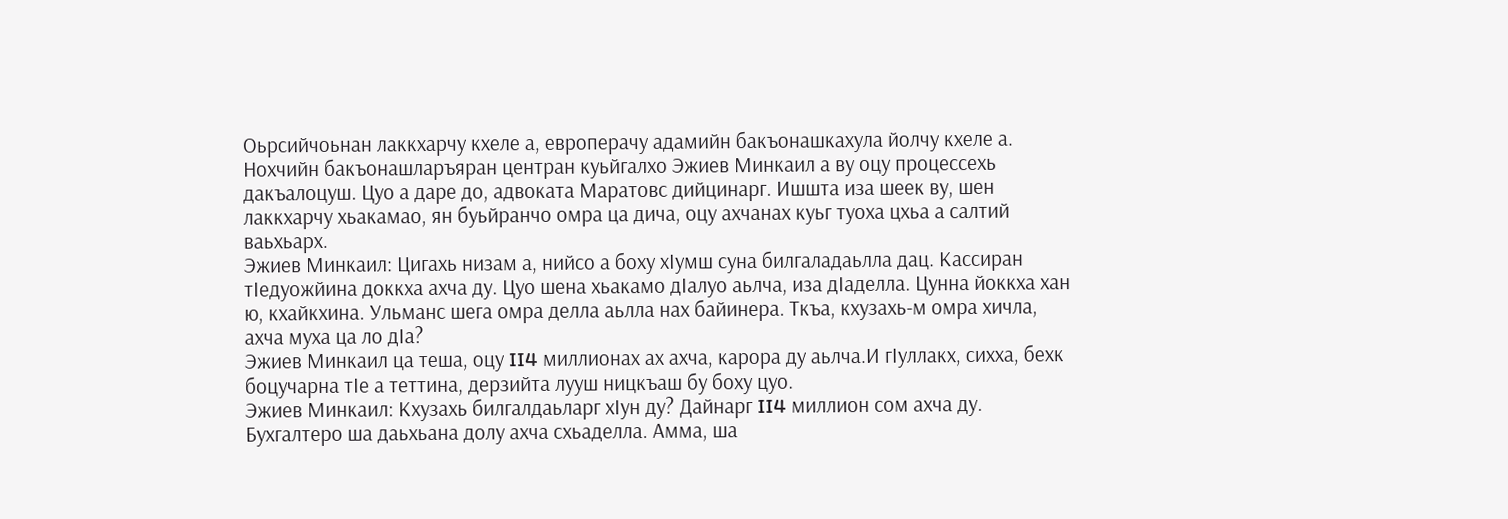Оьрсийчоьнан лаккхарчу кхеле а, европерачу адамийн бакъонашкахула йолчу кхеле а.
Нохчийн бакъонашларъяран центран куьйгалхо Эжиев Минкаил а ву оцу процессехь дакъалоцуш. Цуо а даре до, адвоката Маратовс дийцинарг. Ишшта иза шеек ву, шен лаккхарчу хьакамао, ян буьйранчо омра ца дича, оцу ахчанах куьг туоха цхьа а салтий ваьхьарх.
Эжиев Минкаил: Цигахь низам а, нийсо а боху хIумш суна билгаладаьлла дац. Кассиран тIедуожйина доккха ахча ду. Цуо шена хьакамо дIалуо аьлча, иза дIаделла. Цунна йоккха хан ю, кхайкхина. Ульманс шега омра делла аьлла нах байинера. Ткъа, кхузахь-м омра хичла, ахча муха ца ло дIа?
Эжиев Минкаил ца теша, оцу II4 миллионах ах ахча, карора ду аьлча.И гIуллакх, сихха, бехк боцучарна тIе а теттина, дерзийта лууш ницкъаш бу боху цуо.
Эжиев Минкаил: Кхузахь билгалдаьларг хIун ду? Дайнарг II4 миллион сом ахча ду. Бухгалтеро ша даьхьана долу ахча схьаделла. Амма, ша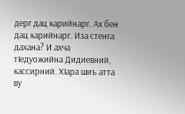дерг дац карийнарг. Ах бен дац карийнарг. Иза стенга дахана? И ахча тIедуожийна Дидиевний, кассирний. ХIара шиъ атта ву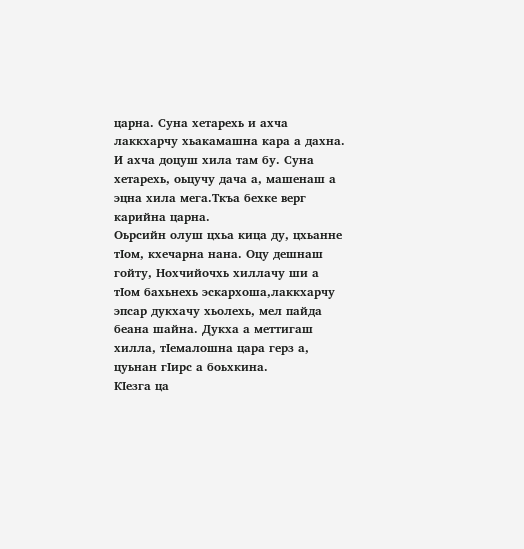царна. Суна хетарехь и ахча лаккхарчу хьакамашна кара а дахна. И ахча доцуш хила там бу. Суна хетарехь, оьцучу дача а, машенаш а эцна хила мега.Ткъа бехке верг карийна царна.
Оьрсийн олуш цхьа кица ду, цхьанне тIом, кхечарна нана. Оцу дешнаш гойту, Нохчийочхь хиллачу ши а тIом бахьнехь эскархоша,лаккхарчу эпсар дукхачу хьолехь, мел пайда беана шайна. Дукха а меттигаш хилла, тIемалошна цара герз а, цуьнан гIирс а боьхкина.
КIезга ца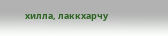хилла, лаккхарчу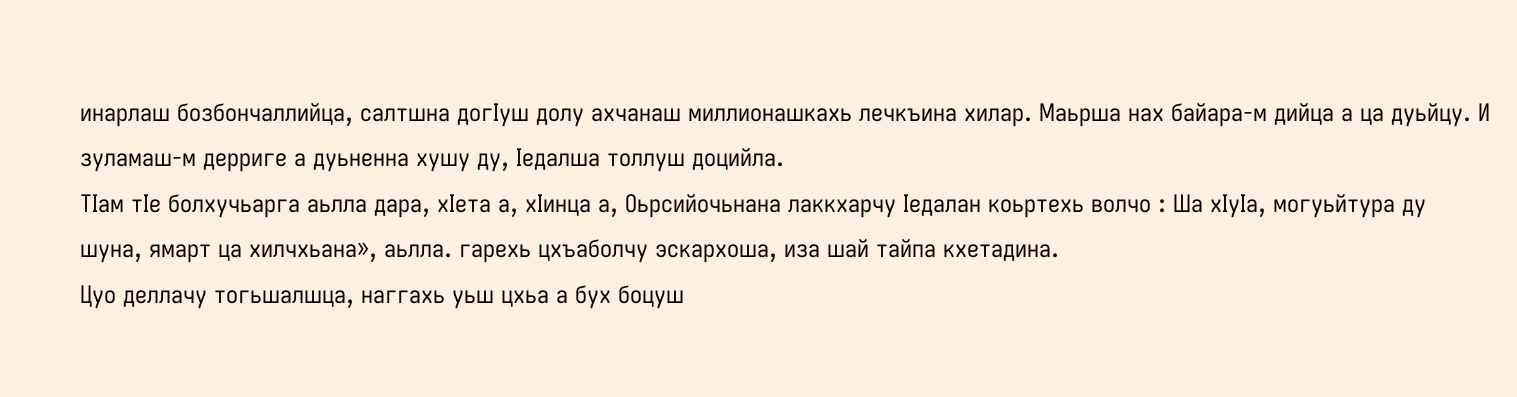инарлаш бозбончаллийца, салтшна догIуш долу ахчанаш миллионашкахь лечкъина хилар. Маьрша нах байара-м дийца а ца дуьйцу. И зуламаш-м дерриге а дуьненна хушу ду, Iедалша толлуш доцийла.
ТIам тIе болхучьарга аьлла дара, хIета а, хIинца а, Оьрсийочьнана лаккхарчу Iедалан коьртехь волчо : Ша хIуIа, могуьйтура ду шуна, ямарт ца хилчхьана», аьлла. гарехь цхъаболчу эскархоша, иза шай тайпа кхетадина.
Цуо деллачу тогьшалшца, наггахь уьш цхьа а бух боцуш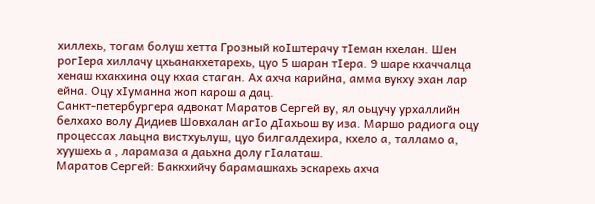хиллехь, тогам болуш хетта Грозный коIштерачу тIеман кхелан. Шен рогIера хиллачу цхьанакхетарехь, цуо 5 шаран тIера. 9 шаре кхаччалца хенаш кхакхина оцу кхаа стаган. Ах ахча карийна, амма вукху эхан лар ейна. Оцу хIуманна жоп карош а дац.
Санкт-петербургера адвокат Маратов Сергей ву, ял оьцучу урхаллийн белхахо волу Дидиев Шовхалан агIо дIахьош ву иза. Маршо радиога оцу процессах лаьцна вистхуьлуш, цуо билгалдехира, кхело а, талламо а, хуушехь а , ларамаза а даьхна долу гIалаташ.
Маратов Сергей: Баккхийчу барамашкахь эскарехь ахча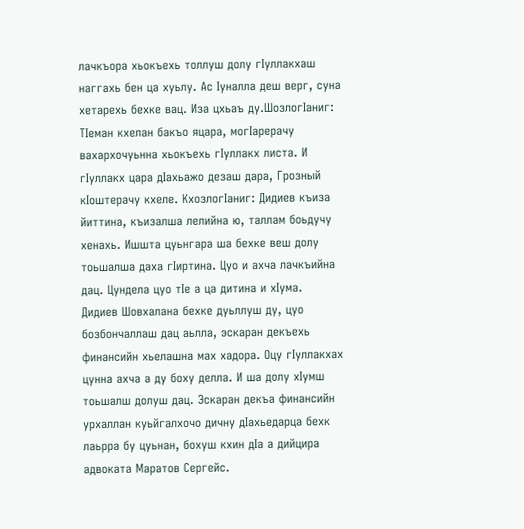лачкъора хьокъехь толлуш долу гIуллакхаш наггахь бен ца хуьлу. Ас Iуналла деш верг, суна хетарехь бехке вац. Иза цхьаъ ду.ШозлогIаниг: ТIеман кхелан бакъо яцара, могIарерачу вахархочуьнна хьокъехь гIуллакх листа. И гIуллакх цара дIахьажо дезаш дара, Грозный кIоштерачу кхеле. КхозлогIаниг: Дидиев къиза йиттина, къизалша лелийна ю, таллам боьдучу хенахь. Ишшта цуьнгара ша бехке веш долу тоьшалша даха гIиртина. Цуо и ахча лачкъийна дац. Цундела цуо тIе а ца дитина и хIума.
Дидиев Шовхалана бехке дуьллуш ду, цуо бозбончаллаш дац аьлла, эскаран декъехь финансийн хьелашна мах хадора. Оцу гIуллакхах цунна ахча а ду боху делла. И ша долу хIумш тоьшалш долуш дац. Эскаран декъа финансийн урхаллан куьйгалхочо дичну дIахьедарца бехк лаьрра бу цуьнан, бохуш кхин дIа а дийцира адвоката Маратов Сергейс.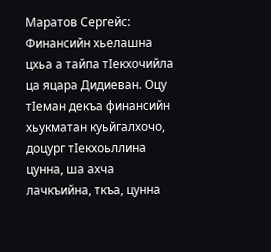Маратов Сергейс: Финансийн хьелашна цхьа а тайпа тIекхочийла ца яцара Дидиеван. Оцу тIеман декъа финансийн хьукматан куьйгалхочо, доцург тIекхоьллина цунна, ша ахча лачкъийна, ткъа, цунна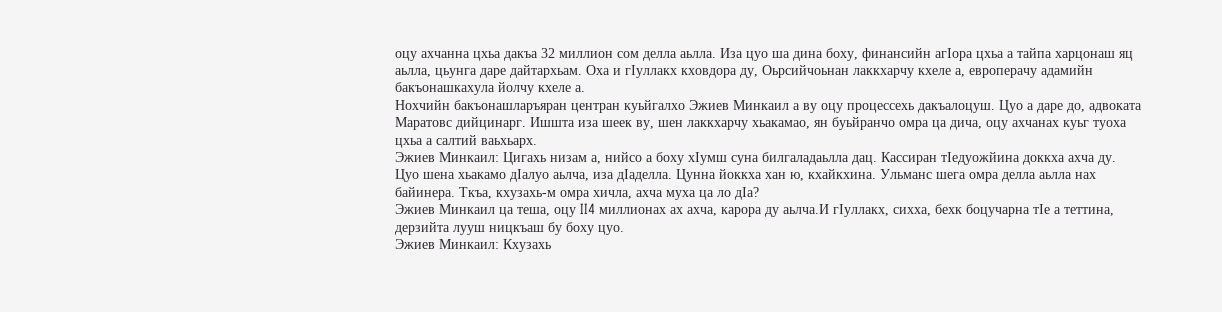оцу ахчанна цхьа дакъа 32 миллион сом делла аьлла. Иза цуо ша дина боху, финансийн агIора цхьа а тайпа харцонаш яц аьлла, цьунга даре дайтархьам. Оха и гIуллакх кховдора ду, Оьрсийчоьнан лаккхарчу кхеле а, европерачу адамийн бакъонашкахула йолчу кхеле а.
Нохчийн бакъонашларъяран центран куьйгалхо Эжиев Минкаил а ву оцу процессехь дакъалоцуш. Цуо а даре до, адвоката Маратовс дийцинарг. Ишшта иза шеек ву, шен лаккхарчу хьакамао, ян буьйранчо омра ца дича, оцу ахчанах куьг туоха цхьа а салтий ваьхьарх.
Эжиев Минкаил: Цигахь низам а, нийсо а боху хIумш суна билгаладаьлла дац. Кассиран тIедуожйина доккха ахча ду. Цуо шена хьакамо дIалуо аьлча, иза дIаделла. Цунна йоккха хан ю, кхайкхина. Ульманс шега омра делла аьлла нах байинера. Ткъа, кхузахь-м омра хичла, ахча муха ца ло дIа?
Эжиев Минкаил ца теша, оцу II4 миллионах ах ахча, карора ду аьлча.И гIуллакх, сихха, бехк боцучарна тIе а теттина, дерзийта лууш ницкъаш бу боху цуо.
Эжиев Минкаил: Кхузахь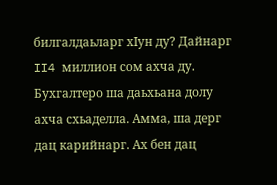билгалдаьларг хIун ду? Дайнарг II4 миллион сом ахча ду. Бухгалтеро ша даьхьана долу ахча схьаделла. Амма, ша дерг дац карийнарг. Ах бен дац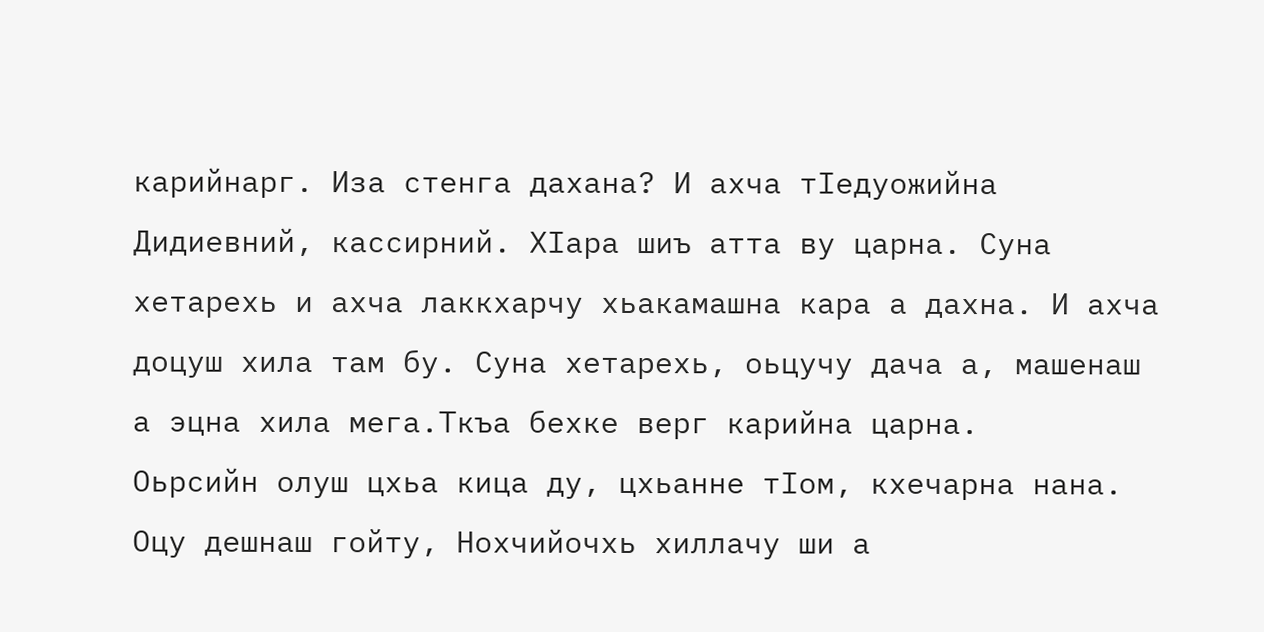карийнарг. Иза стенга дахана? И ахча тIедуожийна Дидиевний, кассирний. ХIара шиъ атта ву царна. Суна хетарехь и ахча лаккхарчу хьакамашна кара а дахна. И ахча доцуш хила там бу. Суна хетарехь, оьцучу дача а, машенаш а эцна хила мега.Ткъа бехке верг карийна царна.
Оьрсийн олуш цхьа кица ду, цхьанне тIом, кхечарна нана. Оцу дешнаш гойту, Нохчийочхь хиллачу ши а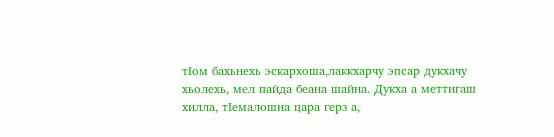тIом бахьнехь эскархоша,лаккхарчу эпсар дукхачу хьолехь, мел пайда беана шайна. Дукха а меттигаш хилла, тIемалошна цара герз а,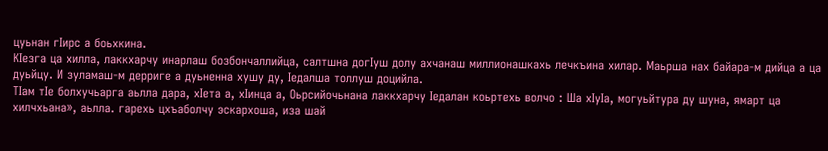цуьнан гIирс а боьхкина.
КIезга ца хилла, лаккхарчу инарлаш бозбончаллийца, салтшна догIуш долу ахчанаш миллионашкахь лечкъина хилар. Маьрша нах байара-м дийца а ца дуьйцу. И зуламаш-м дерриге а дуьненна хушу ду, Iедалша толлуш доцийла.
ТIам тIе болхучьарга аьлла дара, хIета а, хIинца а, Оьрсийочьнана лаккхарчу Iедалан коьртехь волчо : Ша хIуIа, могуьйтура ду шуна, ямарт ца хилчхьана», аьлла. гарехь цхъаболчу эскархоша, иза шай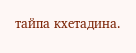тайпа кхетадина.